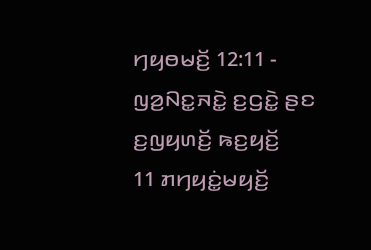ꤚꤟꤥꤗꤢꤩ꤬ 12:11 - ꤜꤤ꤬ꤡꤢ꤭ꤏꤢꤧ꤭ ꤢ꤬ꤞꤢꤧ꤭ ꤔꤢ ꤢ꤬ꤜꤟꤛꤢꤩ꤬ ꤒꤢ꤬ꤟꤢꤩ꤬
11 ꤊꤚꤟꤢꤦ꤭ꤗꤟꤢꤩ꤬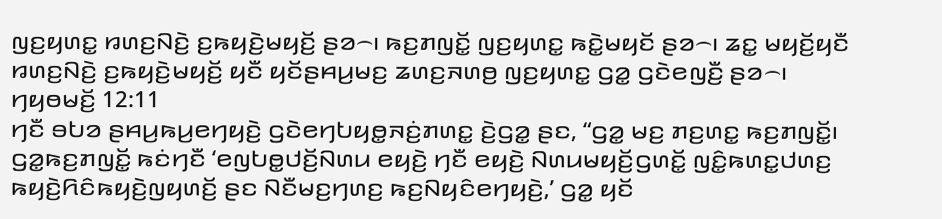ꤜꤢ꤬ꤟꤛꤢ꤭ ꤙꤛꤢ꤬ꤡꤢꤧ꤬ ꤢ꤬ꤒꤟꤢꤧ꤬ꤗꤟꤢꤩ꤬ ꤔꤤ꤮꤯ ꤒꤢ꤬ꤊꤜꤢꤩ꤭ ꤜꤢ꤬ꤟꤛꤢ꤭ ꤒꤢꤧ꤭ꤗꤟꤢꤩ ꤔꤤ꤮꤯ ꤘꤢ꤭ ꤗꤟꤢꤩ꤬ꤟꤢꤪ ꤙꤛꤢ꤬ꤡꤢꤧ꤬ ꤢ꤬ꤒꤟꤢꤧ꤬ꤗꤟꤢꤩ꤬ ꤟꤢꤪ ꤟꤢꤩꤔꤌꤣ꤬ꤗꤢ꤬ ꤘꤛꤢ꤬ꤏꤛꤥ꤬ ꤜꤢ꤬ꤟꤛꤢ꤭ ꤞꤤ꤭ ꤞꤢꤧꤕꤜꤢꤪ꤬ ꤔꤤ꤮꤯
ꤚꤟꤥꤗꤢꤩ꤬ 12:11
ꤚꤢꤪ ꤋꤝꤤ ꤔꤌꤣ꤬ꤒꤣ꤬ꤕꤚꤟꤢꤧ꤬ ꤞꤢꤧꤕꤚꤝꤟꤥ꤭ꤏꤢꤦ꤬ꤊꤛꤢ꤭ ꤢꤧ꤬ꤞꤤ꤭ ꤔꤢ, “ꤞꤤ꤭ ꤗꤢ꤬ ꤊꤢ꤬ꤛꤢ꤭ ꤒꤢ꤬ꤊꤜꤢꤩ꤭꤯ ꤞꤤ꤭ꤒꤢ꤬ꤊꤜꤢꤩ꤭ ꤒꤢꤦꤚꤢꤪ ‘ꤕꤜꤝꤥ꤭ꤓꤢꤩ꤬ꤡꤛꤣ ꤕꤟꤢꤧ꤬ ꤚꤢꤪ ꤕꤟꤢꤧ꤬ ꤡꤛꤣꤗꤟꤢꤩ꤬ꤞꤛꤢꤩ꤭ ꤜꤢꤨ꤭ꤒꤛꤢ꤭ꤓꤛꤢ꤬ ꤒꤟꤢꤧ꤬ꤖꤢꤨꤒꤟꤢꤧ꤬ꤜꤟꤛꤢꤩ꤬ ꤔꤢ ꤡꤢꤪꤗꤢ꤬ꤚꤛꤢ꤬ ꤒꤢ꤬ꤡꤟꤢꤨꤕꤚꤟꤢꤧ꤬,’ ꤞꤤ꤭ ꤟꤢꤩ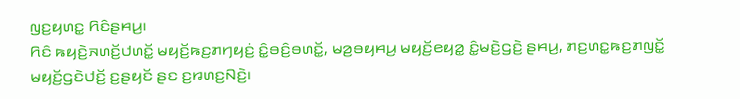ꤜꤢ꤬ꤟꤛꤢ꤭ ꤖꤢꤨꤔꤌꤣ꤬꤯
ꤖꤢꤨ ꤒꤟꤢꤧ꤬ꤏꤛꤢꤩ꤬ꤓꤛꤢꤩ꤭ ꤗꤟꤢꤩ꤬ꤒꤢ꤬ꤊꤚꤟꤢꤦ꤬ ꤢꤨ꤭ꤋꤢꤨ꤬ꤋꤛꤢꤩ꤭, ꤗꤤ꤬ꤋꤟꤌꤣ꤬ ꤗꤟꤢꤩ꤬ꤕꤟꤤ꤭ ꤢꤨ꤭ꤗꤢꤧ꤬ꤞꤢꤧ꤬ ꤔꤌꤣ꤬, ꤊꤢ꤬ꤛꤢ꤭ꤒꤢ꤬ꤊꤜꤢꤩ꤭ ꤗꤟꤢꤩ꤬ꤞꤢꤧꤓꤢꤩ꤬ ꤢ꤬ꤔꤟꤢꤩ ꤔꤢ ꤢ꤬ꤙꤛꤢ꤬ꤡꤢꤧ꤬꤯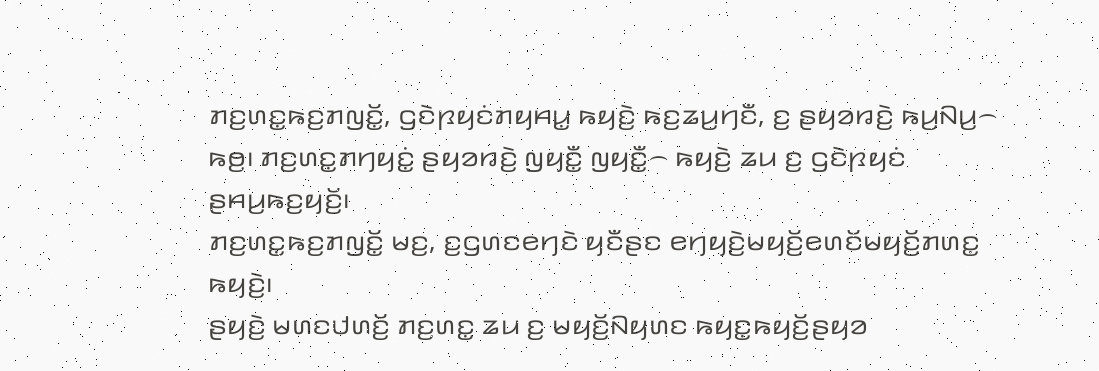ꤊꤢ꤬ꤛꤢ꤭ꤒꤢ꤬ꤊꤜꤢꤩ꤭, ꤞꤢꤧꤐꤟꤢꤦꤊꤟꤌꤣ꤭ ꤒꤟꤢꤧ꤬ ꤒꤢ꤬ꤘꤣ꤬ꤚꤢꤪ, ꤢ꤬ ꤔꤟꤤꤙꤢꤧ꤬ ꤒꤣ꤬ꤡꤣ꤬꤮ ꤒꤥ꤬꤯ ꤊꤢ꤬ꤛꤢ꤭ꤊꤚꤟꤢꤦ꤭ ꤔꤟꤤꤙꤢꤧ꤬ ꤜꤟꤢꤪ꤭ ꤜꤟꤢꤪ꤭꤮ ꤒꤟꤢꤧ꤬ ꤘꤣ ꤢ꤬ ꤞꤢꤧꤐꤟꤢꤦ ꤔꤌꤣ꤬ꤒꤢ꤬ꤟꤢꤩ꤬꤯
ꤊꤢ꤬ꤛꤢ꤭ꤒꤢ꤬ꤊꤜꤢꤩ꤭ ꤗꤢ꤬, ꤢ꤬ꤞꤛꤢꤕꤚꤢꤧ ꤟꤢꤪꤔꤢ ꤕꤚꤟꤢꤧ꤬ꤗꤟꤢꤩ꤬ꤕꤛꤢꤩꤗꤟꤢꤩ꤬ꤊꤛꤢ꤭ ꤒꤟꤢꤧ꤬꤯
ꤔꤟꤢꤧ꤬ ꤗꤛꤢꤓꤛꤢꤩ꤬ ꤊꤢ꤬ꤛꤢ꤭ ꤘꤣ ꤢ꤬ ꤗꤟꤢꤩ꤬ꤡꤟꤛꤢ ꤒꤟꤢ꤭ꤒꤟꤢꤩ꤬ꤔꤟꤤ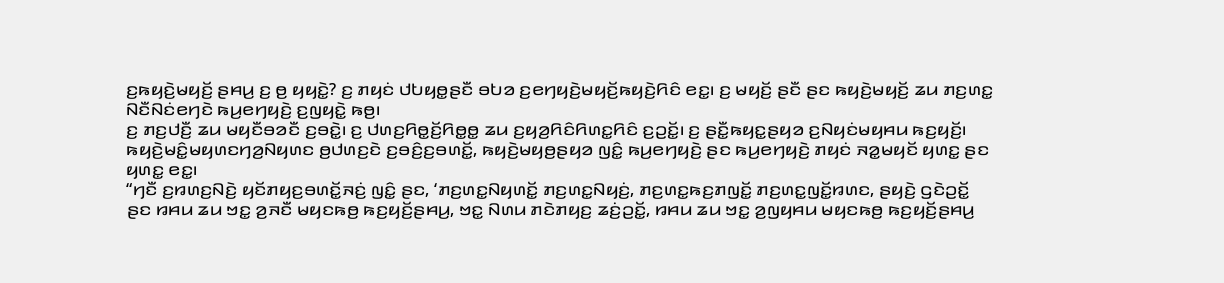ꤢ꤬ꤒꤟꤢꤧ꤬ꤗꤟꤢꤩ꤬ ꤔꤌꤣ꤬ ꤢ꤬ ꤥ꤬ ꤟꤟꤢꤧ꤭? ꤢ꤬ ꤊꤟꤢꤦ ꤓꤝꤟꤥ꤭ꤔꤢꤪ ꤋꤝꤤ ꤢ꤬ꤕꤚꤟꤢꤧ꤬ꤗꤟꤢꤩ꤬ꤒꤟꤢꤧ꤬ꤖꤢꤨ ꤕꤢ꤭꤯ ꤢ꤬ ꤗꤟꤢꤩ꤬ ꤔꤢꤪ ꤔꤢ ꤒꤟꤢꤧ꤬ꤗꤟꤢꤩ꤬ ꤘꤣ ꤊꤢ꤬ꤛꤢ꤭ ꤡꤢꤪꤡꤢꤦꤕꤚꤢꤧ ꤒꤣ꤬ꤕꤚꤟꤢꤧ꤬ ꤢ꤬ꤜꤟꤢꤧ꤭ ꤒꤥ꤬꤯
ꤢ꤬ ꤊꤢ꤬ꤓꤢꤪ꤬ ꤘꤣ ꤗꤟꤢꤪꤋꤤꤢꤪ ꤢ꤬ꤋꤢꤧ꤭꤯ ꤢ꤬ ꤓꤛꤢ꤬ꤖꤥ꤭ꤢꤩ꤬ꤖꤥ꤭ꤥ꤭ ꤘꤣ ꤢ꤬ꤟꤤ꤬ꤖꤢꤨꤖꤛꤢ꤭ꤖꤢꤨ ꤢ꤬ꤑꤢꤩ꤭꤯ ꤢ꤬ ꤔꤢꤪ꤭ꤒꤟꤢ꤭ꤔꤟꤤ ꤢ꤬ꤡꤟꤢꤦꤗꤟꤌꤣ ꤒꤢ꤬ꤟꤢꤩ꤬꤯
ꤒꤟꤢꤧ꤬ꤗꤢꤨ꤭ꤗꤟꤛꤢꤚꤤ꤬ꤡꤟꤛꤢ ꤥ꤬ꤓꤛꤢ꤬ꤢꤧ ꤢ꤬ꤋꤢꤨ꤬ꤢ꤬ꤋꤛꤢꤩ꤭, ꤒꤟꤢꤧ꤬ꤗꤟꤥ꤬ꤔꤟꤤ ꤜꤢꤨ꤭ ꤒꤣ꤬ꤕꤚꤟꤢꤧ꤬ ꤔꤢ ꤒꤣ꤬ꤕꤚꤟꤢꤧ꤬ ꤊꤟꤢꤦ ꤏꤤ꤭ꤗꤟꤢꤩ ꤟꤛꤢ꤭ ꤔꤢ ꤟꤛꤢ꤭ ꤕꤢ꤭꤯
“ꤚꤢꤪ ꤢ꤬ꤙꤛꤢ꤬ꤡꤢꤧ꤬ ꤟꤢꤩꤊꤟꤢ꤬ꤋꤛꤢꤩ꤭ꤏꤢꤦ꤬ ꤜꤢꤨ꤭ ꤔꤢ, ‘ꤊꤢ꤬ꤛꤢ꤭ꤡꤟꤛꤢꤩ꤭ ꤊꤢ꤬ꤛꤢ꤭ꤡꤟꤢꤦ꤬, ꤊꤢ꤬ꤛꤢ꤭ꤒꤢ꤬ꤊꤜꤢꤩ꤭ ꤊꤢ꤬ꤛꤢ꤭ꤜꤢꤩ꤭ꤙꤛꤢ, ꤔꤟꤢꤧ꤬ ꤞꤢꤧꤑꤢꤩ꤭ ꤔꤢ ꤙꤌꤣ ꤘꤣ ꤠꤢ꤭ ꤤ꤬ꤏꤢꤪ ꤗꤟꤢꤒꤥ꤬ ꤒꤢ꤬ꤟꤢꤩ꤬ꤔꤌꤣ꤬, ꤠꤢ꤭ ꤡꤛꤣ ꤊꤢꤧꤊꤟꤢ꤬ ꤘꤢꤦ꤬ꤑꤢꤩ꤭, ꤙꤌꤣ ꤘꤣ ꤠꤢ꤭ ꤤ꤬ꤜꤟꤌꤣ ꤗꤟꤢꤒꤥ꤬ ꤒꤢ꤬ꤟꤢꤩ꤬ꤔꤌꤣ꤬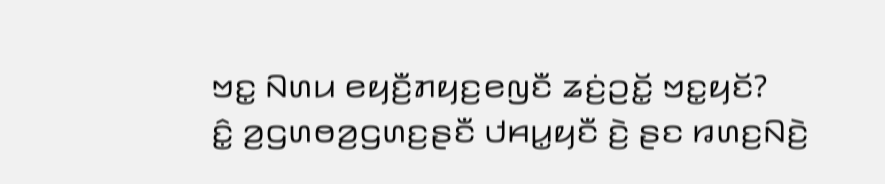ꤠꤢ꤭ ꤡꤛꤣ ꤕꤟꤢꤪ꤬ꤊꤟꤢ꤬ꤕꤜꤢꤪ ꤘꤢꤦ꤬ꤑꤢꤩ꤭ ꤠꤢ꤭ꤟꤢꤩ?
ꤢꤨ꤭ ꤤ꤬ꤞꤛꤥꤤ꤬ꤞꤛꤢ꤬ꤔꤢꤪ ꤓꤌꤣ꤭ꤟꤢꤪ ꤢꤧ꤬ ꤔꤢ ꤙꤛꤢ꤬ꤡꤢꤧ꤬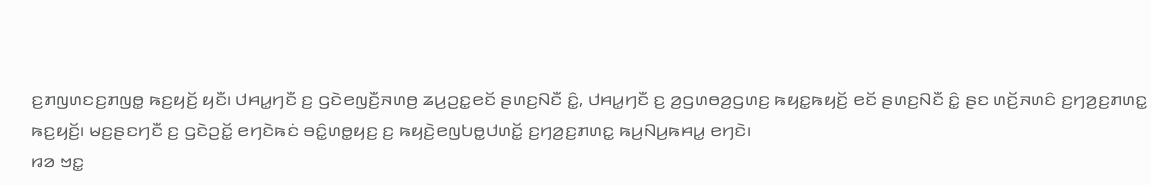ꤢ꤬ꤊꤜꤛꤢꤢ꤬ꤊꤜꤥ꤭ ꤒꤢ꤬ꤟꤢꤩ꤬ ꤟꤢꤪ꤯ ꤓꤌꤣ꤭ꤚꤢꤪ ꤢ꤬ ꤞꤢꤧꤕꤜꤢꤪ꤬ꤏꤛꤥ꤬ ꤘꤣ꤬ꤑꤢ꤭ꤕꤢꤩ ꤔꤛꤢ꤬ꤡꤢꤪ ꤢꤨ꤭, ꤓꤌꤣ꤭ꤚꤢꤪ ꤢ꤬ ꤤ꤬ꤞꤛꤥꤤ꤬ꤞꤛꤢ꤬ ꤒꤟꤢ꤭ꤒꤟꤢꤩ꤬ ꤕꤢꤩ ꤔꤛꤢ꤬ꤡꤢꤪ ꤢꤨ꤭ ꤔꤢ ꤛꤢꤩ꤬ꤏꤛꤢꤨ ꤢ꤬ꤚꤤ꤬ꤢ꤬ꤊꤛꤢ꤭ ꤒꤢ꤬ꤟꤢꤩ꤬꤯ ꤗꤢ꤬ꤔꤢꤚꤢꤪ ꤢ꤬ ꤞꤢꤧꤑꤢꤩ꤭ ꤕꤚꤢꤧꤒꤢꤦ ꤋꤢꤨ꤭ꤛꤥ꤭ꤟꤢ꤬ ꤢ꤬ ꤒꤟꤢꤧ꤬ꤕꤜꤝꤥ꤭ꤓꤛꤢꤩ꤭ ꤢ꤬ꤚꤤ꤬ꤢ꤬ꤊꤛꤢ꤭ ꤒꤣ꤬ꤡꤣ꤬ꤒꤌꤣ꤭ ꤕꤚꤢꤧ꤯
ꤙꤤ ꤠꤢ꤭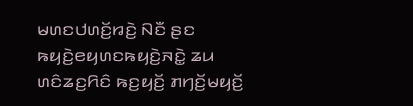ꤗꤛꤢꤓꤛꤢꤩ꤬ꤙꤢꤧ꤬ ꤡꤢꤪ ꤔꤢ ꤒꤟꤢꤧ꤬ꤕꤟꤛꤢꤒꤟꤢꤧ꤬ꤏꤢꤧ꤭ ꤘꤣ ꤛꤢꤨꤘꤢ꤬ꤖꤢꤨ ꤒꤢ꤬ꤟꤢꤩ꤬ ꤊꤚꤢꤩ꤬ꤗꤟꤢꤩ꤬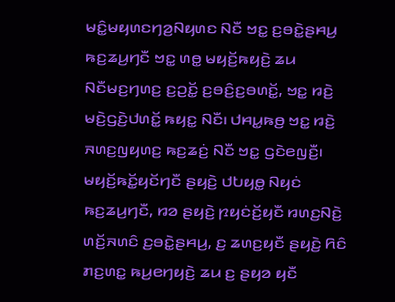ꤗꤢꤨ꤭ꤗꤟꤛꤢꤚꤤ꤬ꤡꤟꤛꤢ ꤡꤢꤪ ꤠꤢ꤭ ꤢ꤬ꤋꤢꤧ꤭ꤔꤌꤣ꤬ ꤒꤢ꤬ꤘꤣ꤬ꤚꤢꤪ ꤠꤢ꤭ ꤛꤥ꤭ ꤗꤟꤢꤩ꤬ꤒꤟꤢꤧ꤬ ꤘꤣ ꤡꤢꤪꤗꤢ꤬ꤚꤛꤢ꤬ ꤢ꤬ꤑꤢꤩ꤭ ꤢ꤬ꤋꤢꤨ꤬ꤢ꤬ꤋꤛꤢꤩ꤭, ꤠꤢ꤭ ꤙꤢꤧ꤬ ꤗꤢꤧ꤬ꤞꤢꤧ꤬ꤓꤛꤢꤩ꤭ ꤒꤟꤢ꤭ ꤡꤢꤪ꤯ ꤓꤌꤣ꤭ꤒꤥ꤬ ꤠꤢ꤭ ꤙꤢꤧ꤬ ꤏꤛꤢ꤬ꤜꤟꤛꤢ꤬ ꤒꤢ꤬ꤘꤢꤦ꤬ ꤡꤢꤪ ꤠꤢ꤭ ꤞꤢꤧꤕꤜꤢꤪ꤬꤯
ꤗꤟꤢꤩ꤬ꤒꤢꤩ꤭ꤟꤢꤩꤚꤢꤪ ꤔꤟꤢꤧ꤬ ꤓꤝꤟꤥ꤭ ꤡꤟꤢꤦ ꤒꤢ꤬ꤘꤣ꤬ꤚꤢꤪ, ꤙꤤ ꤔꤟꤢꤧ꤬ ꤐꤟꤢꤦꤢꤩ꤬ꤟꤢꤪ ꤙꤛꤢ꤬ꤡꤢꤧ꤬ ꤛꤢꤩ꤬ꤏꤛꤢꤨ ꤢ꤬ꤋꤢꤧ꤭ꤔꤌꤣ꤬, ꤢ꤬ ꤘꤛꤢ꤬ꤟꤢꤪ ꤔꤟꤢꤧ꤬ ꤖꤢꤨ ꤊꤢ꤬ꤛꤢ꤭ ꤒꤣ꤬ꤕꤚꤟꤢꤧ꤬ ꤘꤣ ꤢ꤬ ꤔꤟꤤ ꤟꤢꤪ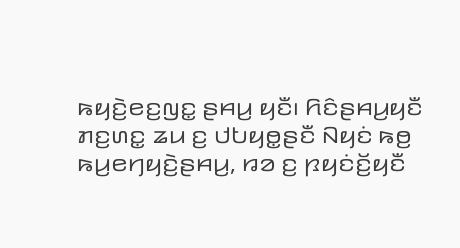ꤒꤟꤢꤧ꤬ꤕꤢ꤬ꤜꤢ꤭ ꤔꤌꤣ꤬ ꤟꤢꤪ꤯ ꤖꤢꤨꤔꤌꤣ꤬ꤟꤢꤪ ꤊꤢ꤬ꤛꤢ꤭ ꤘꤣ ꤢ꤬ ꤓꤝꤟꤥ꤭ꤔꤢꤪ ꤡꤟꤢꤦ ꤒꤥ꤬ ꤒꤣ꤬ꤕꤚꤟꤢꤧ꤬ꤔꤌꤣ꤬, ꤙꤤ ꤢ꤬ ꤐꤟꤢꤦꤢꤩ꤬ꤟꤢꤪ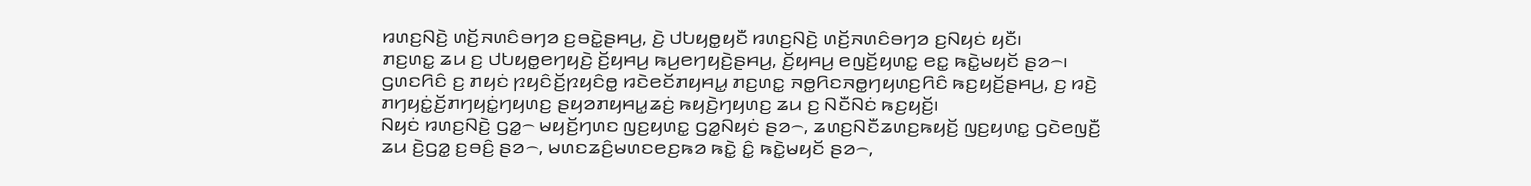ꤙꤛꤢ꤬ꤡꤢꤧ꤬ ꤛꤢꤩ꤬ꤏꤛꤢꤨꤋꤚꤤ ꤢ꤬ꤋꤢꤧ꤭ꤔꤌꤣ꤬, ꤢꤧ꤬ ꤓꤝꤟꤥ꤭ꤟꤢꤪ ꤙꤛꤢ꤬ꤡꤢꤧ꤬ ꤛꤢꤩ꤬ꤏꤛꤢꤨꤋꤚꤤ ꤢ꤬ꤡꤟꤢꤦ ꤟꤢꤪ꤯
ꤊꤢ꤬ꤛꤢ꤭ ꤘꤣ ꤢ꤬ ꤓꤝꤟꤥ꤭ꤕꤚꤟꤢꤧ꤬ ꤢꤩ꤬ꤟꤌꤣ꤬ ꤒꤣ꤬ꤕꤚꤟꤢꤧ꤬ꤔꤌꤣ꤬, ꤢꤩ꤬ꤟꤌꤣ꤬ ꤕꤜꤢꤩ꤬ꤟꤛꤢ꤭ ꤕꤢ꤭ ꤒꤢꤧ꤭ꤗꤟꤢꤩ ꤔꤤ꤮꤯ ꤞꤛꤢꤖꤢꤨ ꤢ꤬ ꤊꤟꤢꤦ ꤐꤟꤢꤨꤢꤩ꤬ꤐꤟꤢꤨꤥ꤭ ꤙꤢꤧꤕꤢꤩꤊꤟꤌꤣ꤭ ꤊꤢ꤬ꤛꤢ꤭ ꤏꤥ꤭ꤖꤢꤏꤥ꤭ꤚꤟꤛꤢ꤬ꤖꤢꤨ ꤒꤢ꤬ꤟꤢꤩ꤬ꤔꤌꤣ꤬, ꤢ꤬ ꤙꤢꤧ꤬ ꤊꤚꤟꤢꤦ꤭ꤢꤩ꤬ꤊꤚꤟꤢꤦ꤭ꤚꤟꤛꤢ꤬ ꤔꤟꤤꤊꤟꤌꤣ꤭ꤘꤢꤦ꤬ ꤒꤟꤢꤧ꤬ꤚꤟꤛꤢ꤬ ꤘꤣ ꤢ꤬ ꤡꤢꤪꤡꤢꤦ ꤒꤢ꤬ꤟꤢꤩ꤬꤯
ꤡꤟꤢꤦ ꤙꤛꤢ꤬ꤡꤢꤧ꤬ ꤞꤤ꤭꤮ ꤗꤟꤢꤩ꤬ꤚꤛꤢ ꤜꤢ꤬ꤟꤛꤢ꤭ ꤞꤤ꤭ꤡꤟꤢꤦ ꤔꤤ꤮, ꤘꤛꤢ꤬ꤡꤢꤪꤘꤛꤢ꤬ꤒꤟꤢꤩ꤬ ꤜꤢ꤬ꤟꤛꤢ꤭ ꤞꤢꤧꤕꤜꤢꤪ꤬ ꤘꤣ ꤢꤧ꤬ꤞꤤ꤭ ꤢ꤬ꤋꤢꤨ꤬ ꤔꤤ꤮, ꤗꤛꤢꤘꤢꤨ꤬ꤗꤛꤢꤕꤢ꤬ꤒꤤ ꤒꤢꤧ꤭ ꤢꤨ꤭ ꤒꤢꤧ꤭ꤗꤟꤢꤩ ꤔꤤ꤮,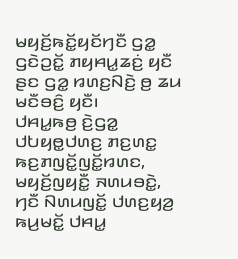ꤗꤟꤢꤩ꤬ꤒꤢꤩ꤭ꤟꤢꤩꤚꤢꤪ ꤞꤤ꤭ ꤞꤢꤧꤑꤢꤩ꤭ ꤊꤟꤌꤣ꤭ꤘꤢꤦ꤬ ꤟꤢꤪ ꤔꤢ ꤞꤤ꤭ ꤙꤛꤢ꤬ꤡꤢꤧ꤬ ꤥ꤬ ꤘꤣ ꤗꤢꤪꤋꤢꤨ꤬ ꤟꤢꤪ꤯
ꤓꤌꤣ꤭ꤒꤥ꤬ ꤢꤧ꤬ꤞꤤ꤭ ꤓꤝꤟꤥ꤭ꤓꤛꤢ꤬ ꤊꤢ꤬ꤛꤢ꤭ ꤒꤢ꤬ꤊꤜꤢꤩ꤭ꤜꤢꤩ꤭ꤙꤛꤢ, ꤗꤟꤢꤩ꤬ꤜꤟꤢꤪ꤭ ꤏꤛꤣꤋꤢꤧ꤭, ꤚꤢꤪ ꤡꤛꤣꤜꤢꤩ꤭ ꤓꤛꤢ꤬ꤟꤤ꤬ ꤒꤣ꤬ꤗꤢꤩ꤭ ꤓꤌꤣ꤭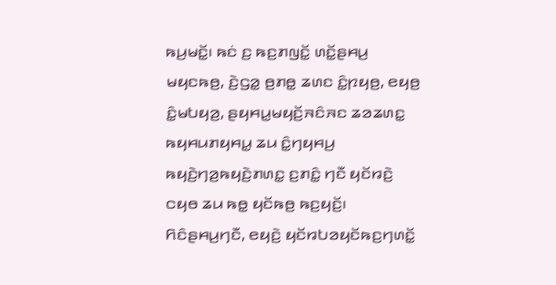ꤒꤣ꤬ꤗꤢꤩ꤭꤯ ꤒꤢꤦ ꤢ꤬ ꤒꤢ꤬ꤊꤜꤢꤩ꤭ ꤛꤢꤩ꤭ꤔꤌꤣ꤬ ꤗꤟꤢꤒꤥ꤬, ꤢꤧ꤬ꤞꤤ꤭ ꤥ꤬ꤊꤥ꤭ ꤘꤛꤢ ꤢꤨ꤭ꤐꤟꤥ꤬, ꤕꤟꤥ꤬ ꤢꤨ꤭ꤗꤝꤟꤤ꤬, ꤔꤟꤌꤣ꤭ꤗꤟꤢꤩ꤬ꤏꤢꤨꤏꤢ ꤘꤤꤘꤛꤢ꤭ ꤒꤟꤌꤣꤊꤟꤌꤣ꤭ ꤘꤣ ꤢꤨ꤭ꤚꤟꤌꤣ꤬ ꤒꤟꤢꤧ꤬ꤚꤤ꤬ꤒꤟꤢꤧ꤬ꤊꤛꤢ꤭ ꤢ꤬ꤊꤢꤨ꤭ ꤚꤢꤪ ꤟꤢꤩꤙꤢꤧ꤬ ꤍꤟꤥ ꤘꤣ ꤒꤥ꤭ ꤟꤢꤩꤒꤥ꤬ ꤒꤢ꤬ꤟꤢꤩ꤬꤯
ꤖꤢꤨꤔꤌꤣ꤬ꤚꤢꤪ, ꤕꤟꤢꤧ꤬ ꤟꤢꤩꤙꤝꤤꤟꤢꤩꤒꤢ꤬ꤚꤛꤢꤩ꤭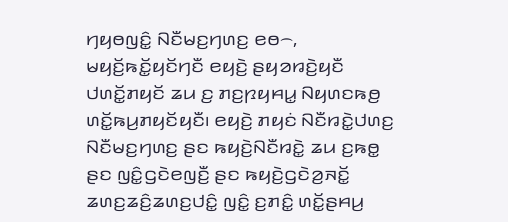ꤚꤟꤥꤜꤢꤨ꤭ ꤡꤢꤪꤗꤢ꤬ꤚꤛꤢ꤬ ꤕꤥ꤮, ꤗꤟꤢꤩ꤬ꤒꤢꤩ꤭ꤟꤢꤩꤚꤢꤪ ꤕꤟꤢꤧ꤬ ꤔꤟꤤꤙꤢꤧ꤬ꤟꤢꤪ ꤓꤛꤢꤩ꤭ꤊꤟꤢꤩ ꤘꤣ ꤢ꤬ ꤊꤢ꤬ꤐꤟꤌꤣ꤭ ꤡꤟꤛꤢꤒꤥ꤬ ꤛꤢꤩ꤭ꤒꤣ꤬ꤊꤟꤢꤩꤟꤢꤪ꤯ ꤕꤟꤢꤧ꤬ ꤊꤟꤢꤦ ꤡꤢꤪꤙꤢꤧ꤭ꤓꤛꤢ꤬ ꤡꤢꤪꤗꤢ꤬ꤚꤛꤢ꤬ ꤔꤢ ꤒꤟꤢꤧ꤬ꤡꤢꤪꤙꤢꤧ꤭ ꤘꤣ ꤢ꤬ꤒꤥ꤭ ꤔꤢ ꤜꤢꤨ꤭ꤞꤢꤧꤕꤜꤢꤪ꤬ ꤔꤢ ꤒꤟꤢꤧ꤬ꤞꤢꤧꤤ꤬ꤏꤢꤩ꤭ ꤘꤛꤢ꤬ꤘꤢꤨ꤬ꤘꤛꤢ꤬ꤓꤢꤨ꤭ ꤜꤢꤨ꤭ ꤢ꤬ꤊꤢꤨ꤭ ꤛꤢꤩ꤭ꤔꤌꤣ꤬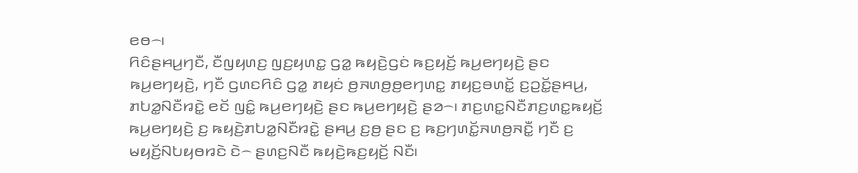ꤕꤥ꤮꤯
ꤖꤢꤨꤔꤌꤣ꤬ꤚꤢꤪ, ꤢꤪꤜꤟꤛꤢ꤬ ꤜꤢ꤬ꤟꤛꤢ꤭ ꤞꤤ꤭ ꤒꤟꤢꤧ꤬ꤞꤢꤦ ꤒꤢ꤬ꤟꤢꤩ꤬ ꤒꤣ꤬ꤕꤚꤟꤢꤧ꤬ ꤔꤢ ꤒꤣ꤬ꤕꤚꤟꤢꤧ꤬, ꤚꤢꤪ ꤞꤛꤢꤖꤢꤨ ꤞꤤ꤭ ꤊꤟꤢꤦ ꤥ꤬ꤏꤛꤥ꤬ꤥ꤬ꤕꤚꤛꤢ꤭ ꤊꤟꤢ꤬ꤋꤛꤢꤩ꤭ ꤢ꤬ꤑꤢꤩ꤭ꤔꤌꤣ꤬, ꤊꤝꤤ꤭ꤡꤢꤪꤙꤢꤧ꤭ ꤕꤢꤩ ꤜꤢꤨ꤭ ꤒꤣ꤬ꤕꤚꤟꤢꤧ꤬ ꤔꤢ ꤒꤣ꤬ꤕꤚꤟꤢꤧ꤬ ꤔꤤ꤮꤯ ꤊꤢ꤬ꤛꤢ꤭ꤡꤢꤪꤊꤢ꤬ꤛꤢ꤭ꤒꤟꤢꤩ꤬ ꤒꤣ꤬ꤕꤚꤟꤢꤧ꤬ ꤢ꤬ ꤒꤟꤢꤧ꤬ꤊꤝꤤ꤭ꤡꤢꤪꤙꤢꤧ꤭ ꤔꤌꤣ꤬ ꤢ꤬ꤥ꤬ ꤔꤢ ꤢ꤬ ꤒꤢ꤬ꤚꤛꤢꤩ꤭ꤏꤛꤥ꤬ꤏꤢꤪ꤭ ꤚꤢꤪ ꤢ꤬ ꤗꤟꤢꤩ꤬ꤡꤝꤟꤥꤙꤢꤧ ꤢꤧ꤮ ꤔꤛꤢ꤬ꤡꤢꤪ ꤒꤟꤢꤧ꤬ꤒꤢ꤬ꤟꤢꤩ꤬ ꤡꤢꤪ꤯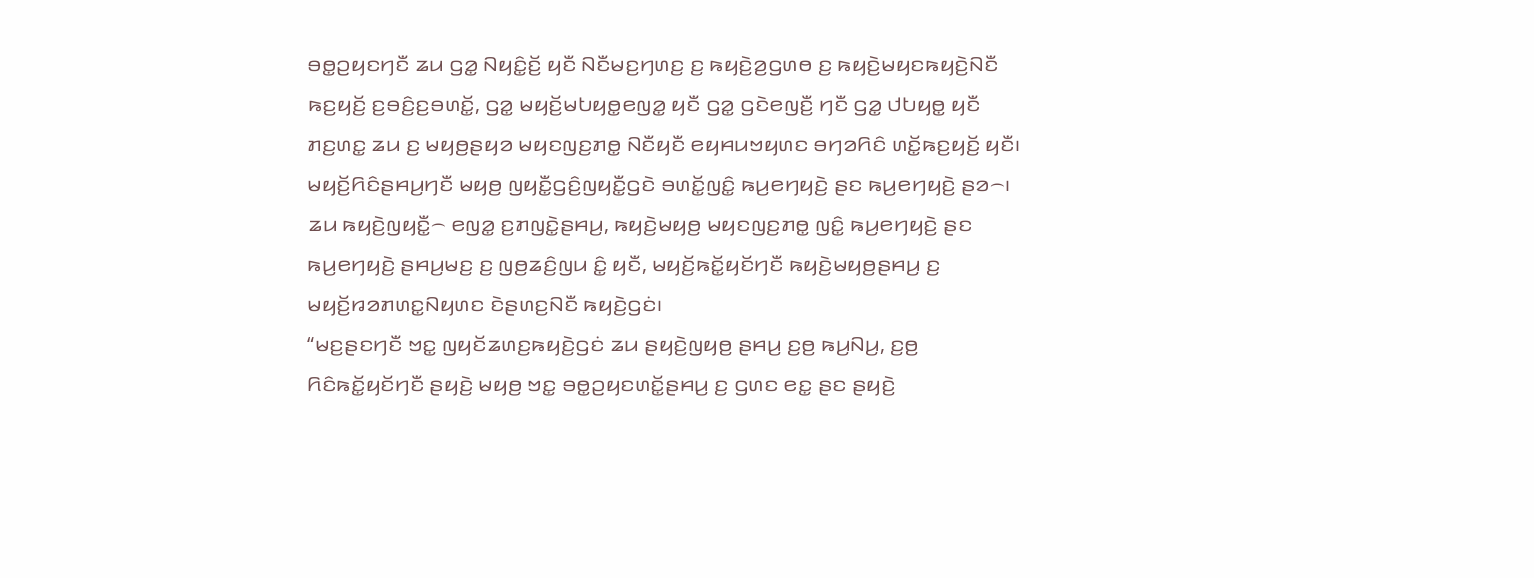ꤋꤥ꤭ꤑꤟꤢꤚꤢꤪ ꤘꤣ ꤞꤤ꤭ ꤡꤟꤢꤨ꤭ꤢꤩ꤬ ꤟꤢꤪ ꤡꤢꤪꤗꤢ꤬ꤚꤛꤢ꤬ ꤢ꤬ ꤒꤟꤢꤧ꤬ꤤ꤬ꤞꤛꤥ ꤢ꤬ ꤒꤟꤢꤧ꤬ꤗꤟꤢꤒꤟꤢꤧ꤬ꤡꤢꤪ ꤒꤢ꤬ꤟꤢꤩ꤬ ꤢ꤬ꤋꤢꤨ꤬ꤢ꤬ꤋꤛꤢꤩ꤭, ꤞꤤ꤭ ꤗꤟꤢꤩ꤬ꤗꤝꤟꤥ꤭ꤕꤜꤤ꤭ ꤟꤢꤪ ꤞꤤ꤭ ꤞꤢꤧꤕꤜꤢꤪ꤬ ꤚꤢꤪ ꤞꤤ꤭ ꤓꤝꤟꤥ꤭ ꤟꤢꤪ ꤊꤢ꤬ꤛꤢ꤭ ꤘꤣ ꤢ꤬ ꤗꤟꤥ꤬ꤔꤟꤤ ꤗꤟꤢꤜꤢ꤬ꤊꤥ꤭ ꤡꤢꤪꤟꤢꤪ ꤕꤟꤌꤣꤠꤟꤛꤢ ꤋꤚꤤꤖꤢꤨ ꤛꤢꤩ꤭ꤒꤢ꤬ꤟꤢꤩ꤬ ꤟꤢꤪ꤯ ꤗꤟꤢꤩ꤬ꤖꤢꤨꤔꤌꤣ꤬ꤚꤢꤪ ꤗꤟꤥ꤬ ꤜꤟꤢꤪ꤭ꤞꤢꤨ꤬ꤜꤟꤢꤪ꤭ꤞꤢꤧ ꤋꤛꤢꤩ꤭ꤜꤢꤨ꤭ ꤒꤣ꤬ꤕꤚꤟꤢꤧ꤬ ꤔꤢ ꤒꤣ꤬ꤕꤚꤟꤢꤧ꤬ ꤔꤤ꤮꤯
ꤘꤣ ꤒꤟꤢꤧ꤬ꤜꤟꤢꤪ꤭꤮ ꤕꤜꤤ꤭ ꤢ꤬ꤊꤜꤢꤧ꤭ꤔꤌꤣ꤬, ꤒꤟꤢꤧ꤬ꤗꤟꤥ꤬ ꤗꤟꤢꤜꤢ꤬ꤊꤥ꤭ ꤜꤢꤨ꤭ ꤒꤣ꤬ꤕꤚꤟꤢꤧ꤬ ꤔꤢ ꤒꤣ꤬ꤕꤚꤟꤢꤧ꤬ ꤔꤌꤣ꤬ꤗꤢ꤬ ꤢ꤬ ꤜꤥ꤬ꤘꤢꤨ꤬ꤜꤣ ꤢꤨ꤭ ꤟꤢꤪ, ꤗꤟꤢꤩ꤬ꤒꤢꤩ꤭ꤟꤢꤩꤚꤢꤪ ꤒꤟꤢꤧ꤬ꤗꤟꤥ꤬ꤔꤌꤣ꤬ ꤢ꤬ ꤗꤟꤢꤩ꤬ꤙꤤꤊꤛꤢ꤭ꤡꤟꤛꤢ ꤢꤧꤔꤛꤢ꤬ꤡꤢꤪ ꤒꤟꤢꤧ꤬ꤞꤢꤦ꤯
“ꤗꤢ꤬ꤔꤢꤚꤢꤪ ꤠꤢ꤭ ꤜꤟꤢꤩꤘꤛꤢ꤬ꤒꤟꤢꤧ꤬ꤞꤢꤦ ꤘꤣ ꤔꤟꤢꤧ꤬ꤜꤟꤥ꤬ ꤔꤌꤣ꤬ ꤢ꤬ꤥ꤬ ꤒꤣ꤬ꤡꤣ꤬, ꤢ꤬ꤥ꤬ ꤖꤢꤨꤒꤢꤩ꤭ꤟꤢꤩꤚꤢꤪ ꤔꤟꤢꤧ꤬ ꤗꤟꤥ꤬ ꤠꤢ꤭ ꤋꤥ꤭ꤑꤟꤢꤛꤢꤩ꤭ꤔꤌꤣ꤬ ꤢ꤬ ꤞꤛꤢ ꤕꤢ꤭ ꤔꤢ ꤔꤟꤢꤧ꤬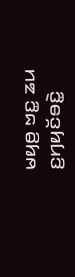ꤗꤟꤥ꤬ ꤠꤢ꤭ ꤘꤣ ꤢ꤬ꤚꤟꤢꤩꤋꤢꤧ꤭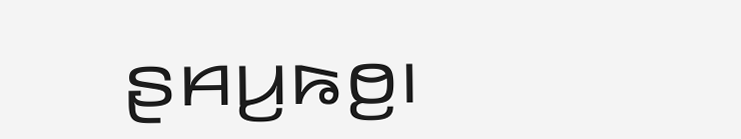ꤔꤌꤣ꤬ꤒꤥ꤬꤯